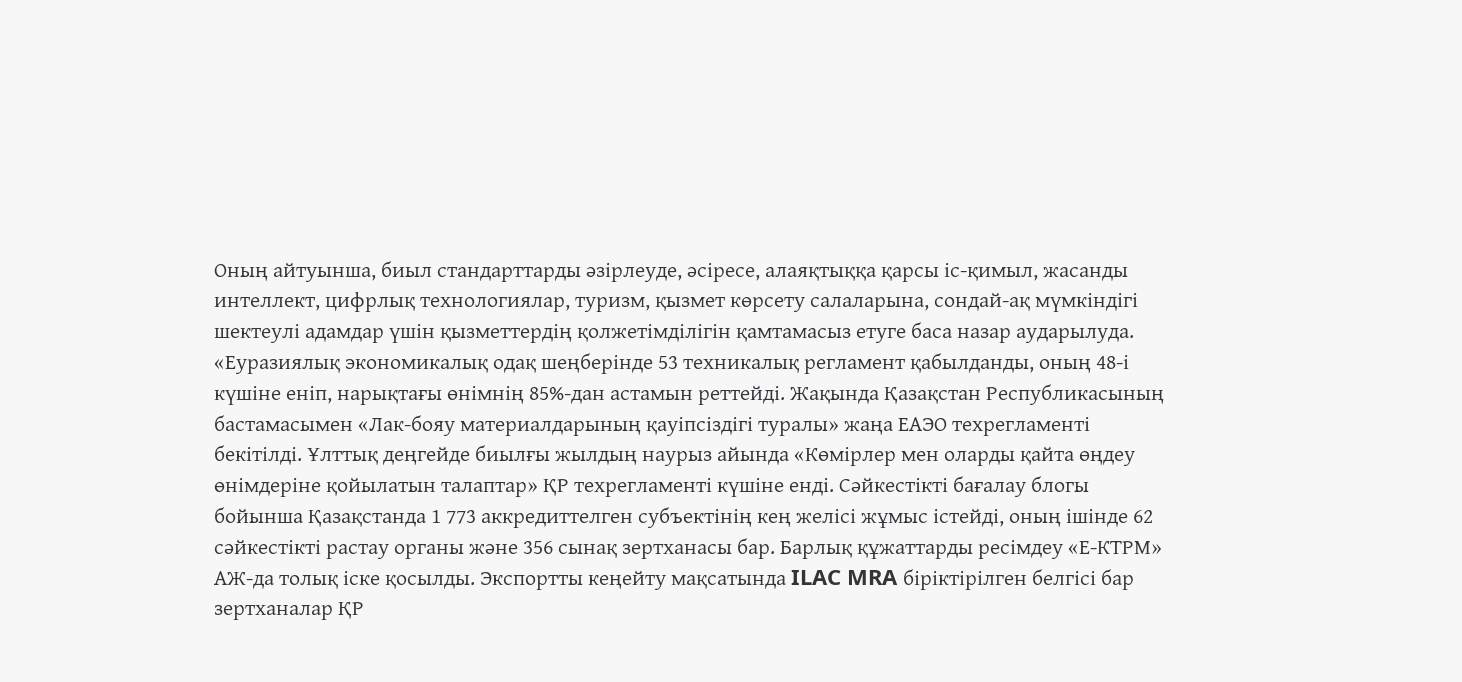Оның айтуынша, биыл стандарттарды әзірлеуде, әсіресе, алаяқтыққа қарсы іс-қимыл, жасанды интеллект, цифрлық технологиялар, туризм, қызмет көрсету салаларына, сондай-ақ мүмкіндігі шектеулі адамдар үшін қызметтердің қолжетімділігін қамтамасыз етуге баса назар аударылуда.
«Еуразиялық экономикалық одақ шеңберінде 53 техникалық регламент қабылданды, оның 48-і күшіне еніп, нарықтағы өнімнің 85%-дан астамын реттейді. Жақында Қазақстан Республикасының бастамасымен «Лак-бояу материалдарының қауіпсіздігі туралы» жаңа ЕАЭО техрегламенті бекітілді. Ұлттық деңгейде биылғы жылдың наурыз айында «Көмірлер мен оларды қайта өңдеу өнімдеріне қойылатын талаптар» ҚР техрегламенті күшіне енді. Сәйкестікті бағалау блогы бойынша Қазақстанда 1 773 аккредиттелген субъектінің кең желісі жұмыс істейді, оның ішінде 62 сәйкестікті растау органы және 356 сынақ зертханасы бар. Барлық құжаттарды ресімдеу «Е-КТРМ» АЖ-да толық іске қосылды. Экспортты кеңейту мақсатында ILAC MRA біріктірілген белгісі бар зертханалар ҚР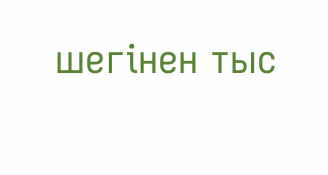шегінен тыс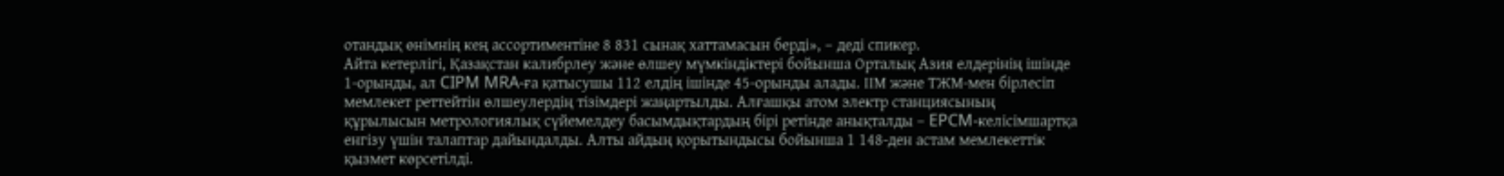отандық өнімнің кең ассортиментіне 8 831 сынақ хаттамасын берді», – деді спикер.
Айта кетерлігі, Қазақстан калибрлеу және өлшеу мүмкіндіктері бойынша Орталық Азия елдерінің ішінде 1-орынды, ал CIPM MRA-ға қатысушы 112 елдің ішінде 45-орынды алады. ІІМ және ТЖМ-мен бірлесіп мемлекет реттейтін өлшеулердің тізімдері жаңартылды. Алғашқы атом электр станциясының құрылысын метрологиялық сүйемелдеу басымдықтардың бірі ретінде анықталды – EPCM-келісімшартқа енгізу үшін талаптар дайындалды. Алты айдың қорытындысы бойынша 1 148-ден астам мемлекеттік қызмет көрсетілді.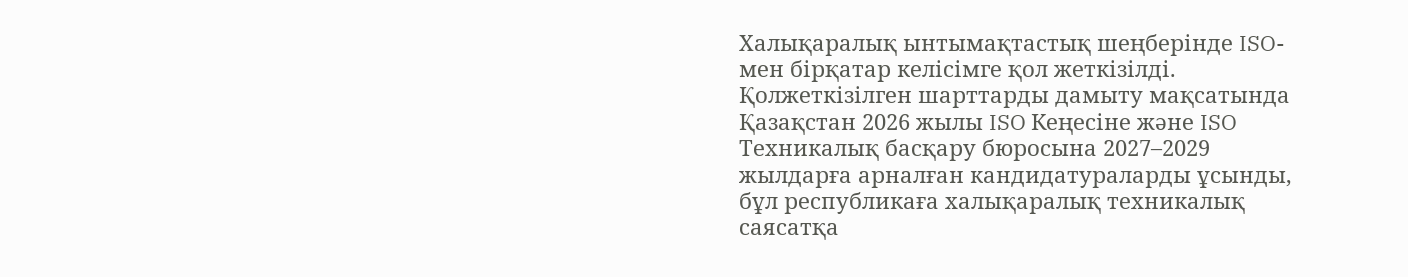Халықаралық ынтымақтастық шеңберінде ISO-мен бірқатар келісімге қол жеткізілді. Қолжеткізілген шарттарды дамыту мақсатында Қазақстан 2026 жылы ISO Кеңесіне және ISO Техникалық басқару бюросына 2027–2029 жылдарға арналған кандидатураларды ұсынды, бұл республикаға халықаралық техникалық саясатқа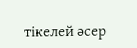тікелей әсер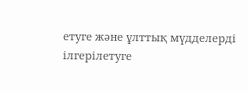етуге және ұлттық мүдделерді ілгерілетуге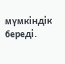мүмкіндік береді.